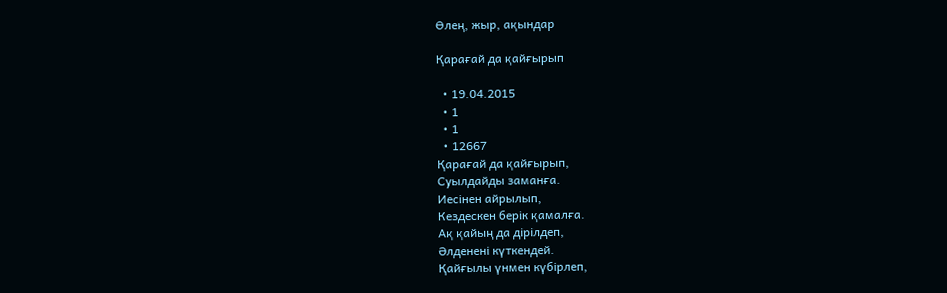Өлең, жыр, ақындар

Қарағай да қайғырып

  • 19.04.2015
  • 1
  • 1
  • 12667
Қарағай да қайғырып,
Суылдайды заманға.
Иесінен айрылып,
Кездескен берік қамалға.
Ақ қайың да дірілдеп,
Әлденені күткендей.
Қайғылы үнмен күбірлеп,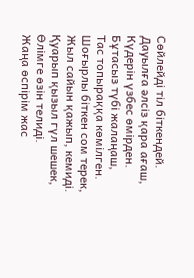Сөйлейді тіл біткендей.
Дауылға әлсіз қара ағаш,
Күдерін үзбес өмірден.
Бұтасыз түбі жалаңаш,
Тас топыраққа көмілген.
Шоғырлы біткен сом терек,
Жыл сайын қажып, кемиді.
Қуарып қызыл гүл шешек,
Өлімге өзін телиді.
Жаңа өспірім жас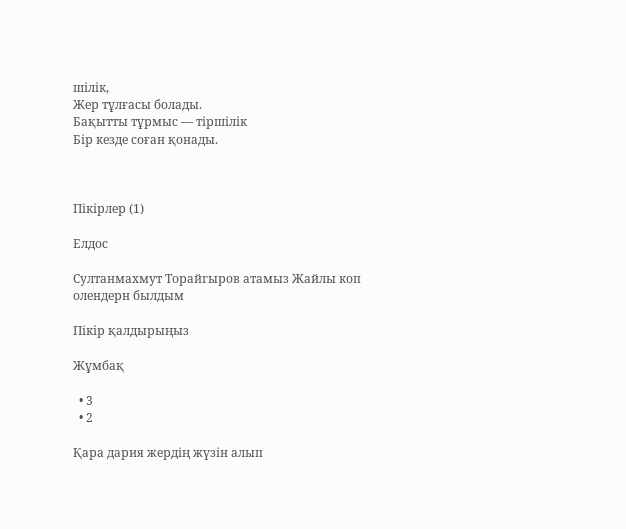шілік,
Жер тұлғасы болады.
Бақытты тұрмыс — тіршілік
Бір кезде соған қонады.



Пікірлер (1)

Елдос

Султанмахмут Торайгыров атамыз Жайлы коп олендерн былдым

Пікір қалдырыңыз

Жұмбақ

  • 3
  • 2

Қара дария жердің жүзін алып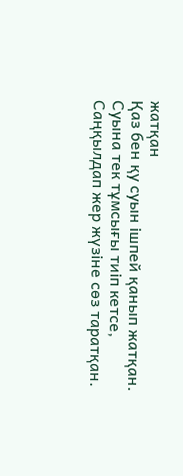жатқан
Қаз бен қу суын ішпей қанып жатқан.
Суына тек тұмсығы тиіп кетсе,
Саңқылдап жер жүзіне сөз таратқан.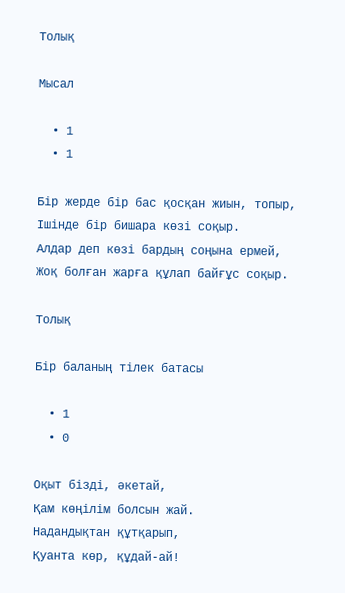Толық

Мысал

  • 1
  • 1

Бір жерде бір бас қосқан жиын, топыр,
Ішінде бір бишара көзі соқыр.
Алдар деп көзі бардың соңына ермей,
Жоқ болған жарға құлап байғұс соқыр.

Толық

Бір баланың тілек батасы

  • 1
  • 0

Оқыт бізді, әкетай,
Қам көңілім болсын жай.
Надандықтан құтқарып,
Қуанта көр, құдай-ай!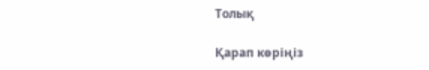Толық

Қарап көріңіз